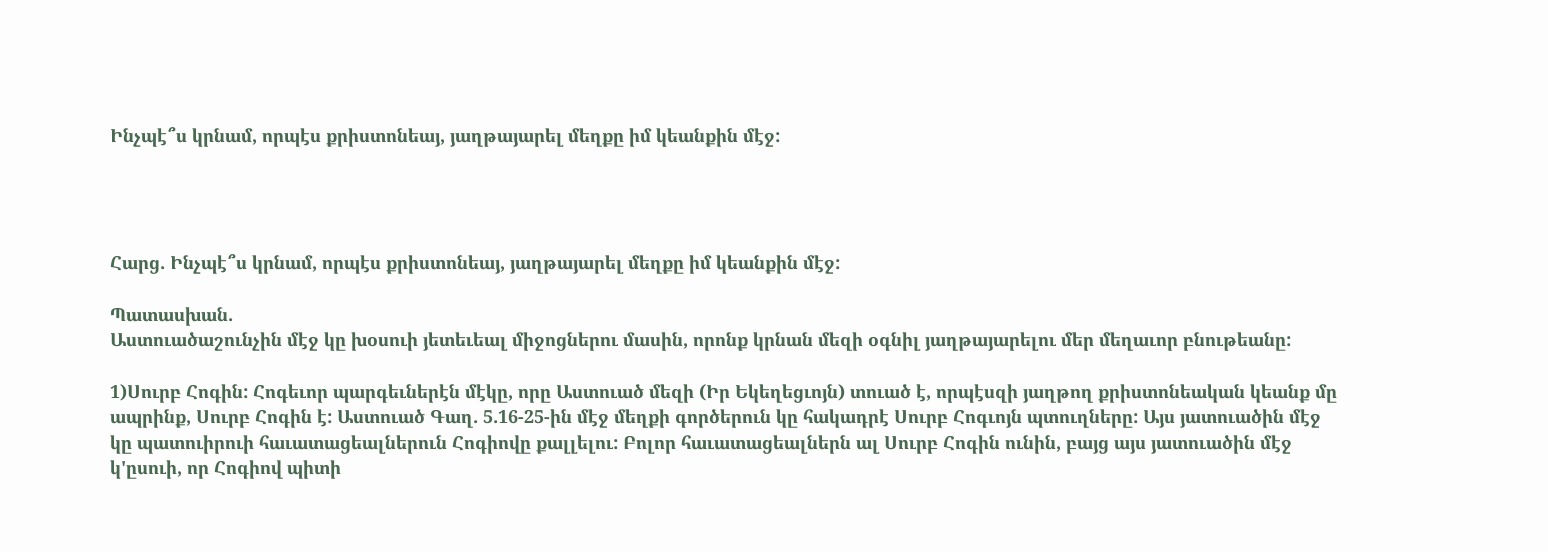Ինչպէ՞ս կրնամ, որպէս քրիստոնեայ, յաղթայարել մեղքը իմ կեանքին մէջ:




Հարց. Ինչպէ՞ս կրնամ, որպէս քրիստոնեայ, յաղթայարել մեղքը իմ կեանքին մէջ:

Պատասխան.
Աստուածաշունչին մէջ կը խօսուի յետեւեալ միջոցներու մասին, որոնք կրնան մեզի օգնիլ յաղթայարելու մեր մեղաւոր բնութեանը:

1)Սուրբ Հոգին: Հոգեւոր պարգեւներէն մէկը, որը Աստուած մեզի (Իր Եկեղեցւոյն) տուած է, որպէսզի յաղթող քրիստոնեական կեանք մը ապրինք, Սուրբ Հոգին է: Աստուած Գաղ. 5.16-25-ին մէջ մեղքի գործերուն կը հակադրէ Սուրբ Հոգւոյն պտուղները: Այս յատուածին մէջ կը պատուիրուի հաւատացեալներուն Հոգիովը քալլելու: Բոլոր հաւատացեալներն ալ Սուրբ Հոգին ունին, բայց այս յատուածին մէջ կ'ըսուի, որ Հոգիով պիտի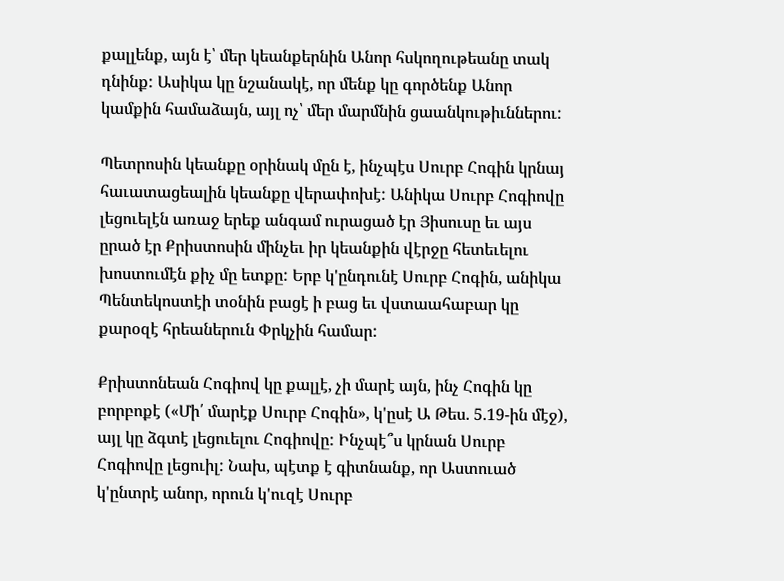քալլենք, այն է՝ մեր կեանքերնին Անոր հսկողութեանը տակ դնինք: Ասիկա կը նշանակէ, որ մենք կը գործենք Անոր կամքին համաձայն, այլ ոչ՝ մեր մարմնին ցաանկութիւններու:

Պետրոսին կեանքը օրինակ մըն է, ինչպէս Սուրբ Հոգին կրնայ հաւատացեալին կեանքը վերափոխէ: Անիկա Սուրբ Հոգիովը լեցուելէն առաջ երեք անգամ ուրացած էր Յիսուսը եւ այս ըրած էր Քրիստոսին մինչեւ իր կեանքին վէրջը հետեւելու խոստումէն քիչ մը ետքը: Երբ կ'ընդունէ Սուրբ Հոգին, անիկա Պենտեկոստէի տօնին բացէ ի բաց եւ վստաահաբար կը քարօզէ հրեաներուն Փրկչին համար:

Քրիստոնեան Հոգիով կը քալլէ, չի մարէ այն, ինչ Հոգին կը բորբոքէ («Մի՛ մարէք Սուրբ Հոգին», կ'ըսէ Ա Թես. 5.19-ին մէջ), այլ կը ձգտէ լեցուելու Հոգիովը: Ինչպէ՞ս կրնան Սուրբ Հոգիովը լեցուիլ: Նախ, պէտք է գիտնանք, որ Աստուած կ'ընտրէ անոր, որուն կ'ուզէ Սուրբ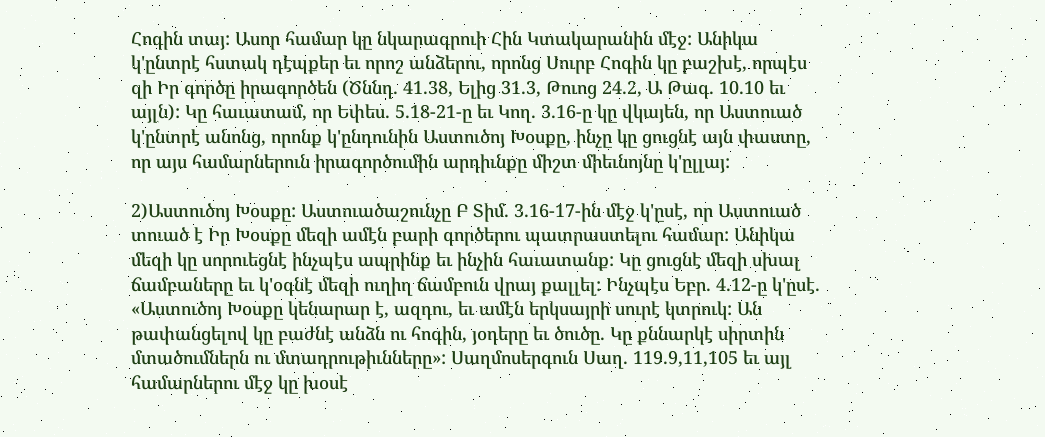Հոգին տայ: Ասոր համար կը նկարագրուի Հին Կտակարանին մէջ: Անիկա կ'ընտրէ հստակ դէպքեր եւ որոշ անձերու, որոնց Սուրբ Հոգին կը բաշխէ, որպէս զի Իր գործը իրագործեն (Ծննդ. 41.38, Ելից 31.3, Թուոց 24.2, Ա Թագ. 10.10 եւ այլն): Կը հաւատամ, որ Եփես. 5.18-21-ը եւ Կող. 3.16-ը կը վկայեն, որ Աստուած կ'ընտրէ անոնց, որոնք կ'ընդունին Աստուծոյ Խօսքը, ինչը կը ցուցնէ այն փաստը, որ այս համարներուն իրագործումին արդիւնքը միշտ միեւնոյնը կ'ըլլայ:

2)Աստուծոյ Խօսքը: Աստուածաշունչը Բ Տիմ. 3.16-17-ին մէջ կ'ըսէ, որ Աստուած տուած է Իր Խօսքը մեզի ամէն բարի գործերու պատրաստելու համար: Անիկա մեզի կը սորուեցնէ ինչպէս ապրինք եւ ինչին հաւատանք: Կը ցուցնէ մեզի սխալ ճամբաները եւ կ'օգնէ մեզի ուղիղ ճամբուն վրայ քալլել: Ինչպէս Եբր. 4.12-ը կ'ըսէ. «Աստուծոյ Խօսքը կենարար է, ազդու, եւ ամէն երկսայրի սուրէ կտրուկ: Ան թափանցելով կը բաժնէ անձն ու հոգին, յօդերը եւ ծուծը. Կը քննարկէ սիրտին մտածումներն ու մտադրութիւնները»: Սաղմոսերգուն Սաղ. 119.9,11,105 եւ այլ համարներու մէջ կը խօսէ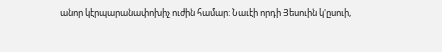անոր կէրպարանափոխիչ ուժին համար: Նաւէի որդի Յեսուին կ'ըսուի,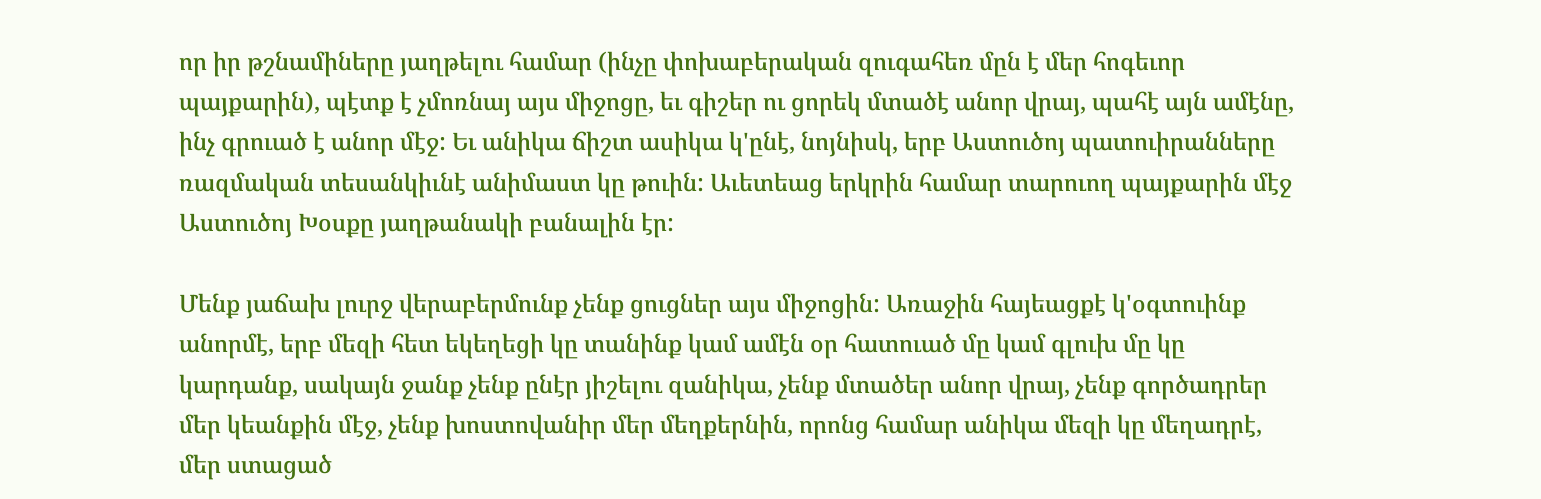որ իր թշնամիները յաղթելու համար (ինչը փոխաբերական զուգահեռ մըն է մեր հոգեւոր պայքարին), պէտք է չմոռնայ այս միջոցը, եւ գիշեր ու ցորեկ մտածէ անոր վրայ, պահէ այն ամէնը, ինչ գրուած է անոր մէջ: Եւ անիկա ճիշտ ասիկա կ'ընէ, նոյնիսկ, երբ Աստուծոյ պատուիրանները ռազմական տեսանկիւնէ անիմաստ կը թուին: Աւետեաց երկրին համար տարուող պայքարին մէջ Աստուծոյ Խօսքը յաղթանակի բանալին էր:

Մենք յաճախ լուրջ վերաբերմունք չենք ցուցներ այս միջոցին: Առաջին հայեացքէ կ'օգտուինք անորմէ, երբ մեզի հետ եկեղեցի կը տանինք կամ ամէն օր հատուած մը կամ գլուխ մը կը կարդանք, սակայն ջանք չենք ընէր յիշելու զանիկա, չենք մտածեր անոր վրայ, չենք գործադրեր մեր կեանքին մէջ, չենք խոստովանիր մեր մեղքերնին, որոնց համար անիկա մեզի կը մեղադրէ, մեր ստացած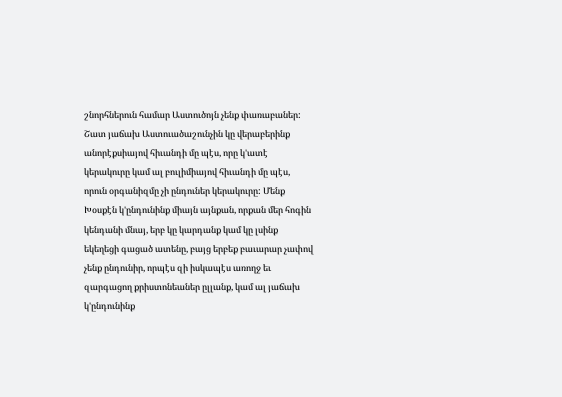շնորհներուն համար Աստուծոյն չենք փառաբաներ: Շատ յաճախ Աստուածաշունչին կը վերաբերինք անորէքսիայով հիւանդի մը պէս, որը կ'ատէ կերակուրը կամ ալ բուլիմիայով հիւանդի մը պէս, որուն օրգանիզմը չի ընդուներ կերակուրը: Մենք Խօսքէն կ'ընդունինք միայն այնքան, որքան մեր հոգին կենդանի մնայ, երբ կը կարդանք կամ կը լսինք եկեղեցի գացած ատենը, բայց երբեք բաւարար չափով չենք ընդունիր, որպէս զի իսկապէս առողջ եւ զարգացող քրիստոնեաներ ըլլանք, կամ ալ յաճախ կ'ընդունինք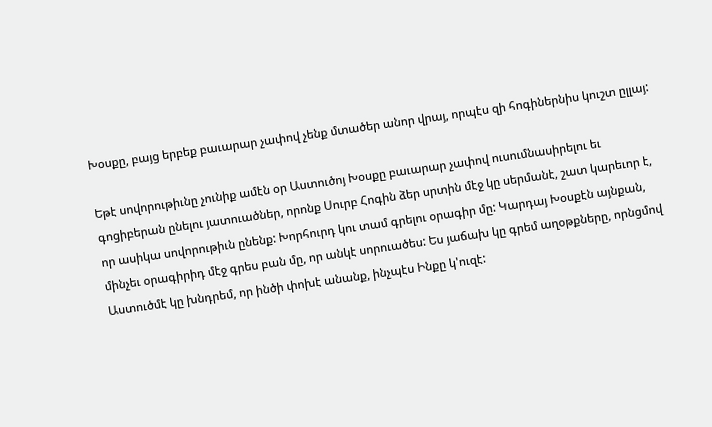Խօսքը, բայց երբեք բաւարար չափով չենք մտածեր անոր վրայ, որպէս զի հոգիներնիս կուշտ ըլլայ:

Եթէ սովորութիւնը չունիք ամէն օր Աստուծոյ Խօսքը բաւարար չափով ուսումնասիրելու եւ գոցիբերան ընելու յատուածներ, որոնք Սուրբ Հոգին ձեր սրտին մէջ կը սերմանէ, շատ կարեւոր է, որ ասիկա սովորութիւն ընենք: Խորհուրդ կու տամ գրելու օրագիր մը: Կարդայ Խօսքէն այնքան, մինչեւ օրագիրիդ մէջ գրես բան մը, որ անկէ սորուածես: Ես յաճախ կը գրեմ աղօթքները, որնցմով Աստուծմէ կը խնդրեմ, որ ինծի փոխէ անանք, ինչպէս Ինքը կ'ուզէ: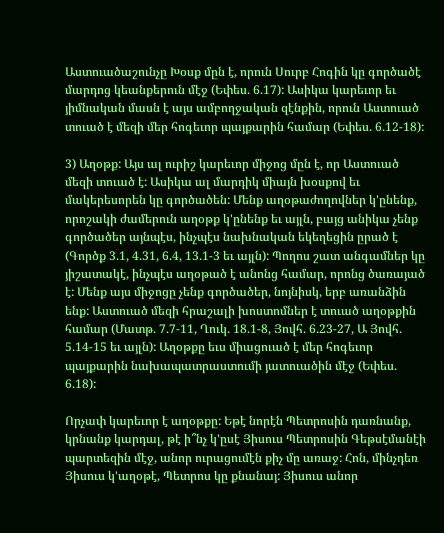Աստուածաշունչը Խօսք մըն է, որուն Սուրբ Հոգին կը գործածէ մարդոց կեանքերուն մէջ (Եփես. 6.17): Ասիկա կարեւոր եւ յիմնական մասն է այս ամբողջական զէնքին, որուն Աստուած տուած է մեզի մեր հոգեւոր պայքարին համար (Եփես. 6.12-18):

3) Աղօթք: Այս ալ ուրիշ կարեւոր միջոց մըն է, որ Աստուած մեզի տուած է: Ասիկա ալ մարդիկ միայն խօսքով եւ մակերեսորեն կը գործածեն: Մենք աղօթաժողովներ կ'ընենք, որոշակի ժամերուն աղօթք կ'ընենք եւ այլն, բայց անիկա չենք գործածեր այնպէս, ինչպէս նախնական եկեղեցին ըրած է (Գործք 3.1, 4.31, 6.4, 13.1-3 եւ այլն): Պողոս շատ անգամներ կը յիշատակէ, ինչպէս աղօթած է անոնց համար, որոնց ծառայած է: Մենք այս միջոցը չենք գործածեր, նոյնիսկ, երբ առանձին ենք: Աստուած մեզի հրաշալի խոստոմներ է տուած աղօթքին համար (Մատթ. 7.7-11, Ղուկ. 18.1-8, Յովհ. 6.23-27, Ա Յովհ. 5.14-15 եւ այլն): Աղօթքը եւս միացուած է մեր հոգեւոր պայքարին նախապատրաստումի յատուածին մէջ (Եփես. 6.18):

Որչափ կարեւոր է աղօթքը: Եթէ նորէն Պետրոսին դառնանք, կրնանք կարդալ, թէ ի՞նչ կ'ըսէ Յիսուս Պետրոսին Գեթսէմանէի պարտեզին մէջ, անոր ուրացումէն քիչ մը առաջ: Հոն, մինչդեռ Յիսուս կ'աղօթէ, Պետրոս կը քնանայ: Յիսուս անոր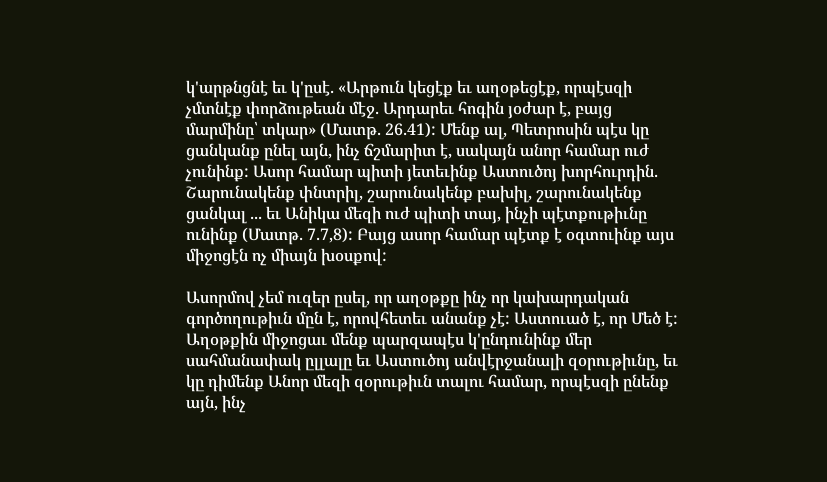կ'արթնցնէ եւ կ'ըսէ. «Արթուն կեցէք եւ աղօթեցէք, որպէսզի չմտնէք փորձութեան մէջ. Արդարեւ հոգին յօժար է, բայց մարմինը՝ տկար» (Մատթ. 26.41): Մենք ալ, Պետրոսին պէս կը ցանկանք ընել այն, ինչ ճշմարիտ է, սակայն անոր համար ուժ չունինք: Ասոր համար պիտի յետեւինք Աստուծոյ խորհուրդին. Շարունակենք փնտրիլ, շարունակենք բախիլ, շարունակենք ցանկալ ... եւ Անիկա մեզի ուժ պիտի տայ, ինչի պէտքութիւնը ունինք (Մատթ. 7.7,8): Բայց ասոր համար պէտք է օգտուինք այս միջոցէն ոչ միայն խօսքով:

Ասորմով չեմ ուզեր ըսել, որ աղօթքը ինչ որ կախարդական գործողութիւն մըն է, որովհետեւ անանք չէ: Աստուած է, որ Մեծ է: Աղօթքին միջոցաւ մենք պարզապէս կ'ընդունինք մեր սահմանափակ ըլլալը եւ Աստուծոյ անվէրջանալի զօրութիւնը, եւ կը դիմենք Անոր մեզի զօրութիւն տալու համար, որպէսզի ընենք այն, ինչ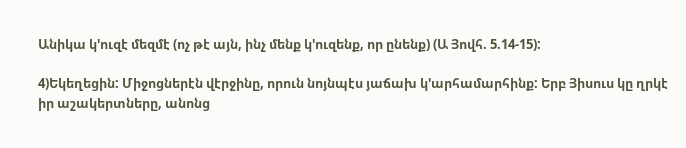Անիկա կ'ուզէ մեզմէ (ոչ թէ այն, ինչ մենք կ'ուզենք, որ ընենք) (Ա Յովհ. 5.14-15):

4)Եկեղեցին: Միջոցներէն վէրջինը, որուն նոյնպէս յաճախ կ'արհամարհինք: Երբ Յիսուս կը ղրկէ իր աշակերտները, անոնց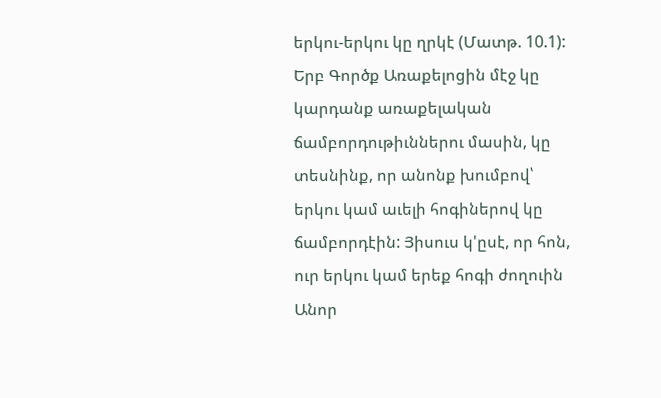երկու-երկու կը ղրկէ (Մատթ. 10.1): Երբ Գործք Առաքելոցին մէջ կը կարդանք առաքելական ճամբորդութիւններու մասին, կը տեսնինք, որ անոնք խումբով՝ երկու կամ աւելի հոգիներով կը ճամբորդէին: Յիսուս կ'ըսէ, որ հոն, ուր երկու կամ երեք հոգի ժողուին Անոր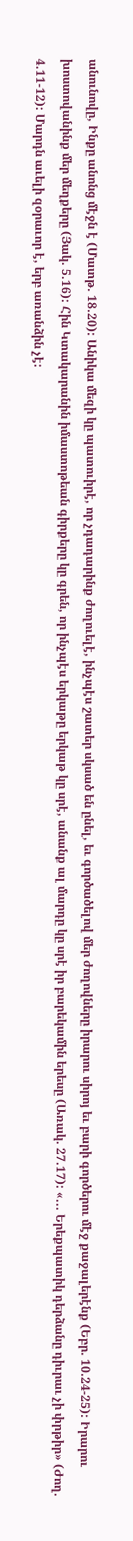անունովը, Ինքը անոնց մէջն է (Մատթ. 18.20): Անիկա մեզի կը պատուիրէ, որ չդադարինք ժողուելէ, ինչպէս շատեր սկսած են ընել, եւ գործածելով մեր ժողովները իրարու սիրոյ եւ բարի գործերու մէջ քաջալերէնք (Եբր. 10.24-25): Իրարու խոստովանինք մեր մեղքերը (Յակ. 5.16): Հին Կտակարանին իմաստոթեան գիրքերը կը գրեն, որ ինչպէս երկաթը երկաթ կը սրէ, անանք ալ մարդը կը սրէ իր բարեկամին երեսը (Առակ. 27.17): «... Երեքպատիկ դերձանը դիւրաւ չի փրթիր» (Ժող. 4.11-12): Մարդն աւելի զօրաւոր է, երբ առանձին չէ: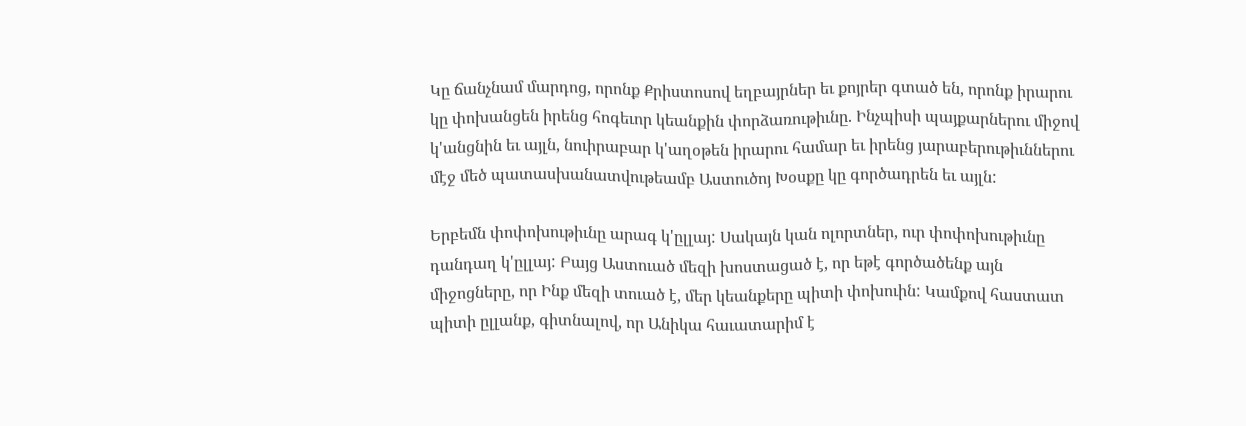Կը ճանչնամ մարդոց, որոնք Քրիստոսով եղբայրներ եւ քոյրեր գտած են, որոնք իրարու կը փոխանցեն իրենց հոգեւոր կեանքին փորձառութիւնը. Ինչպիսի պայքարներու միջով կ'անցնին եւ այլն, նուիրաբար կ'աղօթեն իրարու համար եւ իրենց յարաբերութիւններու մէջ մեծ պատասխանատվութեամբ Աստուծոյ Խօսքը կը գործադրեն եւ այլն:

Երբեմն փոփոխութիւնը արագ կ'ըլլայ: Սակայն կան ոլորտներ, ուր փոփոխութիւնը դանդաղ կ'ըլլայ: Բայց Աստուած մեզի խոստացած է, որ եթէ գործածենք այն միջոցները, որ Ինք մեզի տուած է, մեր կեանքերը պիտի փոխուին: Կամքով հաստատ պիտի ըլլանք, գիտնալով, որ Անիկա հաւատարիմ է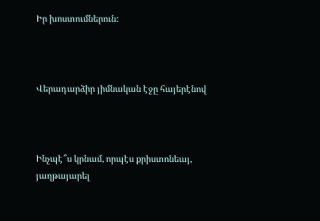Իր խոստումներուն:



Վերադարձիր յիմնական էջը հայերէնով



Ինչպէ՞ս կրնամ, որպէս քրիստոնեայ, յաղթայարել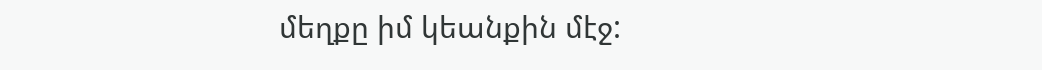մեղքը իմ կեանքին մէջ: